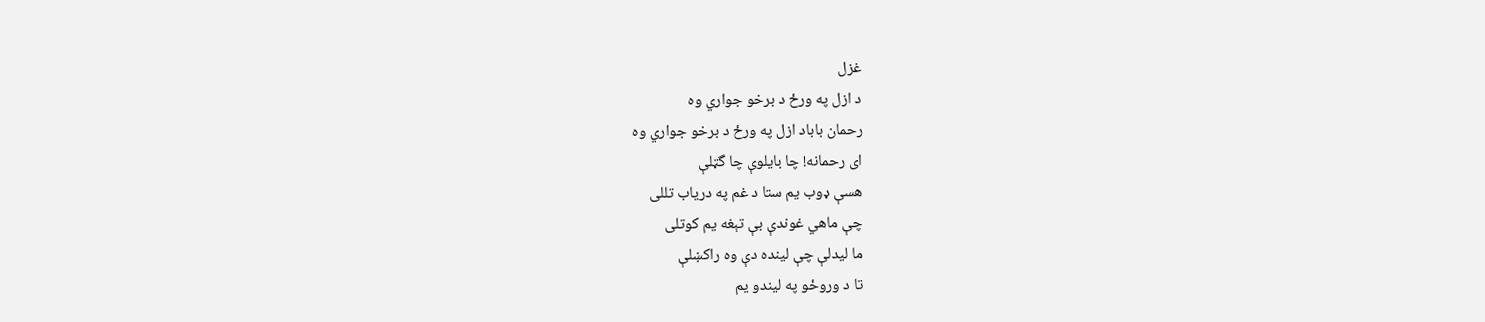غزل
د ازل په ورځ د برخو جواري وه
رحمان باباد ازل په ورځ د برخو جواري وه
ای رحمانه! چا بايلوې چا گټلې
هسې ډوب يم ستا د غم په درياب تللی
چې ماهي غوندې بې تېغه يم کوتلی
ما ليدلې چې لينده دې وه راکښلې
تا د وروځو په ليندو يم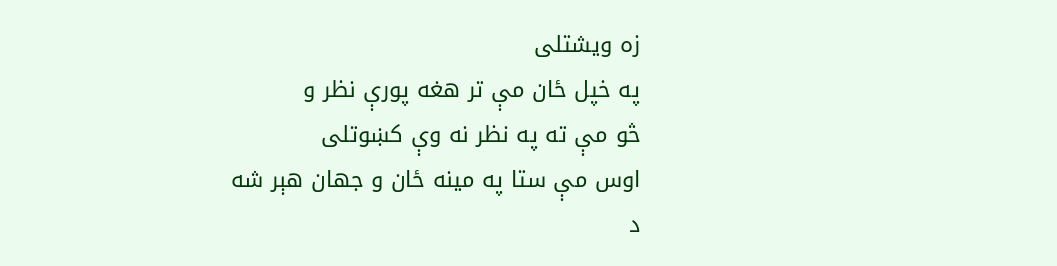زه ويشتلی
په خپل ځان مې تر هغه پورې نظر و
څو مې ته په نظر نه وې کښوتلی
اوس مې ستا په مينه ځان و جهان هېر شه
د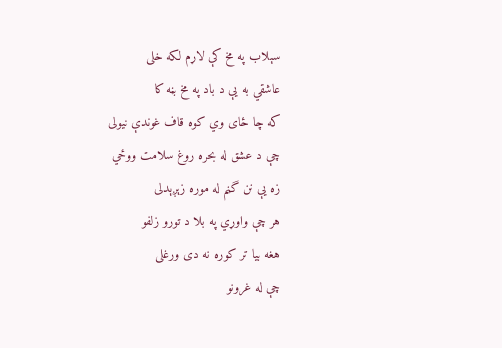سېلاب په مخ کې لاړم لکه خلی
عاشقي به يې د باد په مخ بڼه کا
که چا ځای وي کوه قاف غوندې نيولی
چې د عشق له بحره روغ سلامت ووځي
زه يې نن گڼم له موره زېږېدلی
هر چې واوړي په بلا د تورو زلفو
هغه بيا تر کوره نه دی ورغلی
چې له غرونو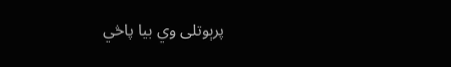پرېوتلی وي بيا پاڅي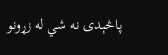پاڅېدی نه شي له زړونو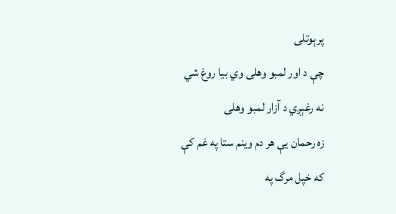پرېوتلی
چې د اور لمبو وهلی وي بيا روغ شي
نه رغېږي د آزار لمبو وهلی
زه رحمان يې هر دم وينم ستا په غم کې
که خپل مرگ په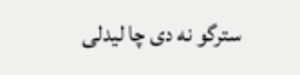سترگو نه دی چا ليدلی